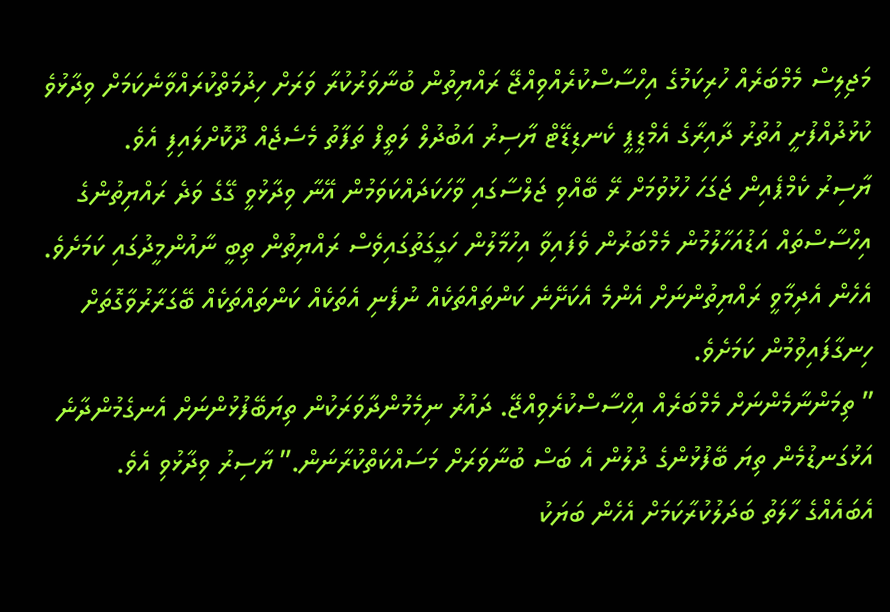މަޖިލިސް މެމްބަރެއް ހުރިކަމުގެ އިހްސާސްކުރެއްވިއްޖޭ ރައްޔިތުން ބުނާވަރުކުރާ ވަރަށް ހިދުމަތްކުރައްވާނެކަމަށް ވިދާޅުވެ ކުޅުދުއްފުށީ އުތުރު ދާއިރާގެ އެމްޑީޕީ ކެނޑިޑޭޓް ޔާސިރު އަބުދުލް ލަތީފް ތަފާތު މެސެޖެއް ދޫކޮށްލައިފި އެވެ.
ޔާސިރު ކެމްޕެއިން ޖަގަހަ ހުޅުވުމަށް ރޭ ބޭއްވި ޖަލްސާގައި ވާހަކަދައްކަވަމުން އޭނާ ވިދާޅުވީ ގޭގެ ވަދެ ރައްޔިތުންގެ އިހްސާސްތައް އަޑުއަހާލުމުން މެމްބަރުން ވެފައިވާ އިހުމާލުން ހަގީގަތުގައިވެސް ރައްޔިތުން ތިބީ ނާއުންމީދުގައި ކަމަށެވެ. އެހެން އެދިމާވީ ރައްޔިތުންނަށް އެންމެ އެކަށޭނެ ކަންތައްތަކެއް ނުފެނި އެތަކެއް ކަންތައްތަކެއް ބޭގަރާރުވާގޮތަށް ހިނގާފައިވުމުން ކަމަށެވެ.
” ތިމަންނާމެންނަށް މެމްބަރެއް އިހްސާސްކުރެވިއްޖޭ. ދައުރު ނިމެމުންދާވަރަކުން ތިޔަބޭފުޅުންނަށް އެނގެމުންދާނެ އަޅުގަނޑުމެން ތިޔަ ބޭފުޅުންގެ ދުލުން އެ ބަސް ބުނާވަރަށް މަސައްކަތްކުރާނަން.” ޔާސިރު ވިދާޅުވި އެވެ.
އެބައެއްގެ ހާލަތު ބަދަލުކުރާކަމަށް އެހެން ބަޔަކު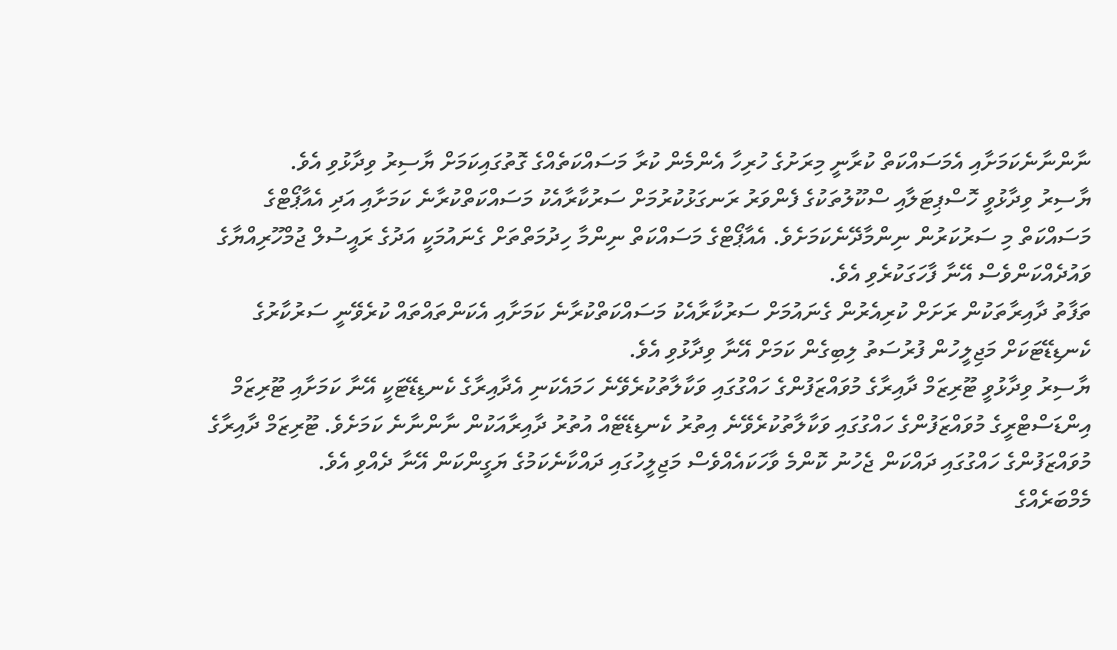ނާންނާނެކަމަށާއި އެމަސައްކަތް ކުރާނީ މިރަށުގެ ހުރިހާ އެންމެން ކުރާ މަސައްކަތެއްގެ ގޮތުގައިކަމަށް ޔާސިރު ވިދާޅުވި އެވެ.
ޔާސިރު ވިދާޅުވީ ހޮސްޕިޓަލާއި ސްކޫލުތަކުގެ ފެންވަރު ރަނގަޅުކުރުމަށް ސަރުކާރާއެކު މަސައްކަތްކުރާނެ ކަމަށާއި އަދި އެއާޕޯޓްގެ މަސައްކަތް މި ސަރުކަރުން ނިންމާދޭނެކަމަށެވެ. އެއާޕޯޓްގެ މަސައްކަތް ނިންމާ ހިދުމަތްތަށް ގެނައުމަކީ އަދުގެ ރައީސުލް ޖުމްހޫރިއްޔާގެ ވައުދެއްކަންވެސް އޭނާ ފާހަގަކުރެވި އެވެ.
ތަފާތު ދާއިރާތަކުން ރަށަށް ކުރިއެރުން ގެނައުމަށް ސަރުކާރާއެކު މަސައްކަތްކުރާނެ ކަމަށާއި އެކަންތައްތައް ކުރެވޭނީ ސަރުކާރުގެ ކެނޑިޑޭޓަކަށް މަޖިލީހުން ފުރުސަތު ލިބިގެން ކަމަށް އޭނާ ވިދާޅުވި އެވެ.
ޔާސިރު ވިދާޅުވީ ޓޫރިޒަމް ދާއިރާގެ މުވައްޒަފުންގެ ހައްގުގައި ވަކާލާތުކުރެވޭނެ ހަމައެކަނި އެދާއިރާގެ ކެނޑިޑޭޓަކީ އޭނާ ކަމަށާއި ޓޫރިޒަމް އިންޑަސްޓްރީގެ މުވައްޒަފުންގެ ހައްގުގައި ވަކާލާތުކުރެވޭނެ އިތުރު ކެނޑިޑޭޓެއް އުތުރު ދާއިރާއަކުން ނާންނާނެ ކަމަށެވެ. ޓޫރިޒަމް ދާއިރާގެ މުވައްޒަފުންގެ ހައްގުގައި ދައްކަން ޖެހުނު ކޮންމެ ވާހަކައެއްވެސް މަޖިލީހުގައި ދައްކާނެކަމުގެ ޔަގީންކަން އޭނާ ދެއްވި އެވެ.
މެމްބަރެއްގެ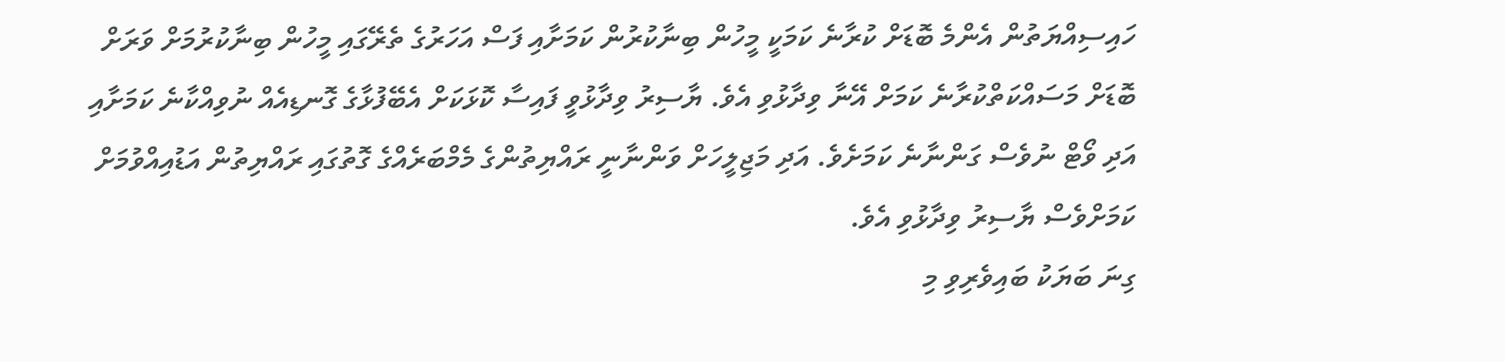ހައިސިއްޔަތުން އެންމެ ބޮޑަށް ކުރާނެ ކަމަކީ މީހުން ބިނާކުރުން ކަމަށާއި ފަސް އަހަރުގެ ތެރޭގައި މީހުން ބިނާކުރުމަށް ވަރަށް ބޮޑަށް މަސައްކަތްކުރާނެ ކަމަށް އޭނާ ވިދާޅުވި އެވެ. ޔާސިރު ވިދާޅުވީ ފައިސާ ކޮޅަކަށް އެބޭފުޅާގެ ގޮނޑިއެއް ނުވިއްކާނެ ކަމަށާއި އަދި ވޯޓް ނުވެސް ގަންނާނެ ކަމަށެވެ. އަދި މަޖިލީހަށް ވަންނާނީ ރައްޔިތުންގެ މެމްބަރެއްގެ ގޮތުގައި ރައްޔިތުން އަޑުއިއްވުމަށް ކަމަށްވެސް ޔާސިރު ވިދާޅުވި އެވެ.
ގިނަ ބަޔަކު ބައިވެރިވި މި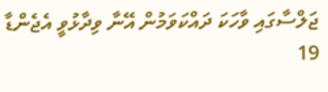ޖަލްސާގައި ވާހަކަ ދައްކަވަމުން އޭނާ ވިދާޅުވީ އެޖެންޑާ 19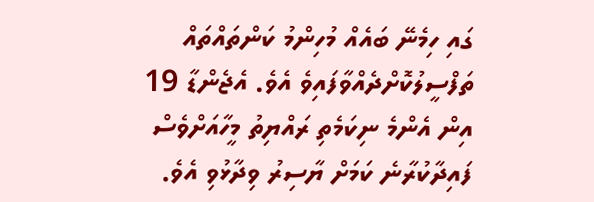ގައި ހިމެނޭ ބައެއް މުހިންމު ކަންތައްތައް ތަފްސީލުކޮށްދެއްވާފައިވެ އެވެ. އެޖެންޑާ 19 އިން އެންމެ ނިކަމެތި ރައްޔިތު މީހާއަށްވެސް ފައިދާކުރާނެ ކަމަށް ޔާސިރު ވިދާޅުވި އެވެ.